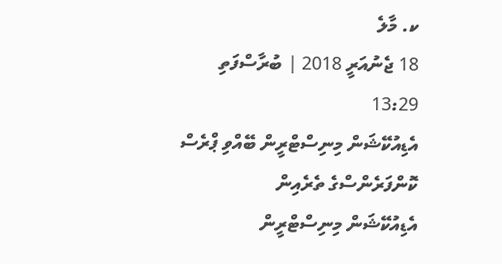ކ. މާލެ
18 ޖެނުއަރީ 2018 | ބުރާސްފަތި 13:29
އެޑިއުކޭޝަން މިނިސްޓްރީން ބޭއްވި ޕްރެސް ކޮންފަރެންސްގެ ތެރެއިން
އެޑިއުކޭޝަން މިނިސްޓްރީން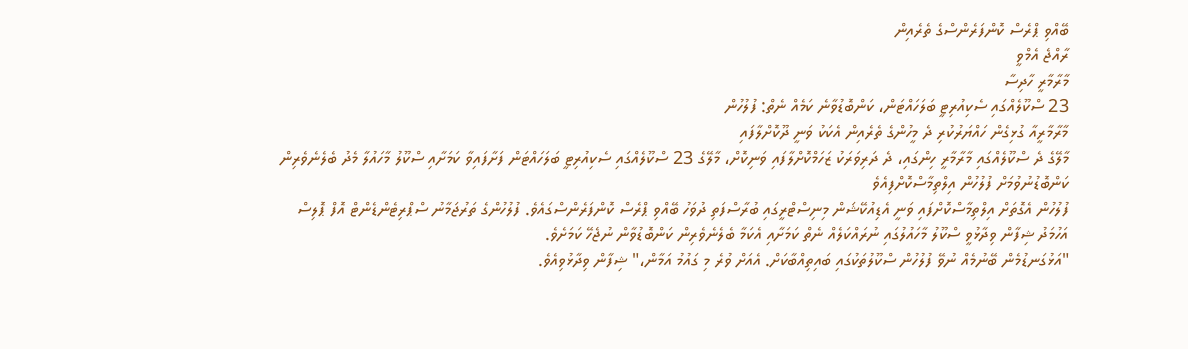ބޭއްވި ޕްރެސް ކޮންފަރެންސްގެ ތެރެއިން
ރާއްޖެ އެމްވީ
މާރާމާރީ ހާދިސާ
23 ސްކޫލެއްގައި ސެކިއުރިޓީ ބަލަހައްޓަން، ކަންބޮޑުވާނެ ކަމެއް ނެތް: ފުލުހުން
މާރާމާރީއާ ގުޅިގެން ހައްޔަރުކުރި ދެ މީހުންގެ ތެރެއިން އެކަކު ވަނީ ދޫކޮށްލާފައި
މާލޭގެ ދެ ސްކޫލެއްގައި މާރާމާރީ ހިންގައި، ދެ ދަރިވަރަކު ޒަހަމްކޮށްލާފައި ވަނިކޮށް، މާލޭގެ 23 ސްކޫލެއްގައި ސެކިއުރިޓީ ބަލަހައްޓަން ފަށާފައިވާ ކަމަށާއި ސްކޫލު މާހައުލާ މެދު ބެލެނެވެރިން ކަންބޮޑުނުވުމަށް ފުލުހުން އިލްތިމާސްކޮށްފިއެވެ
ފުލުހުން އެގޮތަށް އިލްތިމާސްކޮށްފައި ވަނީ އެޑިއުކޭޝަން މިނިސްޓްރީގައި ބުރާސްފަތި ދުވަހު ބޭއްވި ޕްރެސް ކޮންފަރެންސްގައެވެ. ފުލުހުންގެ ތަރުޖަމާނު ސްޕްރިޓެންޑެންޓް އޮފް ޕޮލިސް އަހުމަދު ޝިފާން ވިދާޅުވީ ސްކޫލު މާހައުލުގައި ނުރައްކަލެއް ނެތް ކަމަށާއި އެކަމާ ބެލެނެވެރިން ކަންބޮޑުވާން ނުޖެހޭ ކަމަށެވެ.
"އަޅުގަނޑުމެން ބޭނުމެއް ނުވޭ ފުލުހުން ސްކޫލުތަކުގައި ބައިތިއްބާކަށް. އެއަށް ވުރެ މި ގައުމު އަމާން،" ޝިފާން ވިދާޅުވިއެވެ.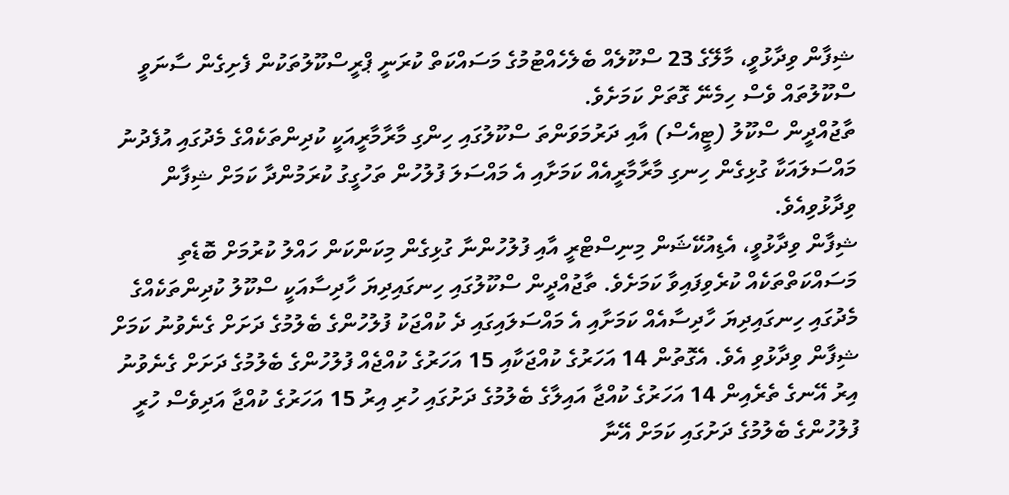ޝިފާން ވިދާޅުވީ، މާލޭގެ 23 ސްކޫލެއް ބެލެހެއްޓުމުގެ މަސައްކަތް ކުރަނީ ޕްރީސްކޫލުތަކުން ފެށިގެން ސާނަވީ ސްކޫލުތައް ވެސް ހިމެނޭ ގޮތަށް ކަމަށެވެ.
ތާޖުއްދީން ސްކޫލު (ޓީއެސް) އާއި ދަރުމަވަންތަ ސްކޫލުގައި ހިންގި މާރާމާރީއަކީ ކުދިންތަކެއްގެ މެދުގައި އުފެދުނު މައްސަލައަކާ ގުޅިގެން ހިނގި މާރާމާރީއެއް ކަމަށާއި އެ މައްސަލަ ފުލުހުން ތަހުގީގު ކުރަމުންދާ ކަމަށް ޝިފާން ވިދާޅުވިއެވެ.
ޝިފާން ވިދާޅުވީ، އެޑިއުކޭޝަން މިނިސްޓްރީ އާއި ފުލުހުންނާ ގުޅިގެން މިކަންކަން ހައްލު ކުރުމަށް ބޮޑެތި މަސައްކަތްތަކެއް ކުރެވިފައިވާ ކަމަށެވެ. ތާޖުއްދީން ސްކޫލުގައި ހިނގައިދިޔަ ހާދިސާއަކީ ސްކޫލު ކުދިންތަކެއްގެ މެދުގައި ހިނގައިދިޔަ ހާދިސާއެއް ކަމަށާއި އެ މައްސަލައިގައި ދެ ކުއްޖަކު ފުލުހުންގެ ބެލުމުގެ ދަށަށް ގެނެވުނު ކަމަށް ޝިފާން ވިދާޅުވި އެވެ. އެގޮތުން 14 އަހަރުގެ ކުއްޖަކާއި 15 އަހަރުގެ ކުއްޖެއް ފުލުހުންގެ ބެލުމުގެ ދަށަށް ގެނެވުނު އިރު އޭނގެ ތެރެއިން 14 އަހަރުގެ ކުއްޖާ އައިލާގެ ބެލުމުގެ ދަށުގައި ހުރި އިރު 15 އަހަރުގެ ކުއްޖާ އަދިވެސް ހުރީ ފުލުހުންގެ ބެލުމުގެ ދަށުގައި ކަމަށް އޭނާ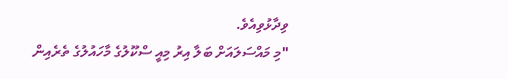ވިދާޅުވިއެވެ.
"މި މައްސަލައަށް ބަލާ އިރު މިއީ ސްކޫލުގެ މާހައުލުގެ ތެރެއިން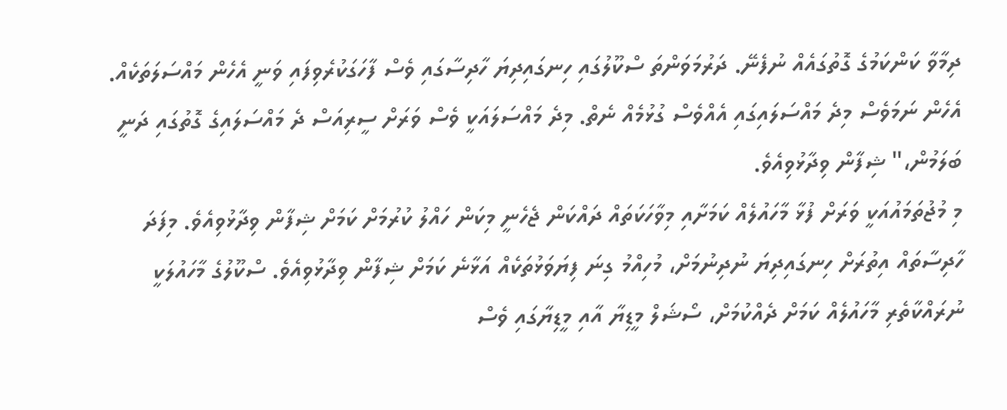ދިމާވާ ކަންކަމުގެ ގޮތުގައެއް ނުފެނޭ. ދަރުމަވަންތަ ސްކޫލުގައި ހިނގައިދިޔަ ހާދިސާގައި ވެސް ފާހަގަކުރެވިފައި ވަނީ އެހެން މައްސަލަތަކެއް. އެހެން ނަމަވެސް މިދެ މައްސަލައިގައި އެއްވެސް ގުޅުމެއް ނެތް. މިދެ މައްސަލައަކީ ވެސް ވަރަށް ސީރިއަސް ދެ މައްސަލައިގެ ގޮތުގައި ދަނީ ބަލަމުން،" ޝިފާން ވިދާޅުވިއެވެ.
މި މުޖުތަމައުއަކީ ވަރަށް ފުޅާ މާހައުލެއް ކަމަށާއި މިވާހަކަތައް ދައްކަން ޖެހެނީ މިކަން ހައްލު ކުރުމަށް ކަމަށް ޝިފާން ވިދާޅުވިއެވެ. މިފަދަ ހާދިސާތައް އިތުރަށް ހިނގައިދިޔަ ނުދިނުމަށް، މުހިއްމު ގިނަ ފިޔަވަޅުތަކެއް އަޅާނެ ކަމަށް ޝިފާން ވިދާޅުވިއެވެ. ސްކޫލުގެ މާހައުލަކީ ނުރައްކާތެރި މާހައުލެއް ކަމަށް ދެއްކުމަށް، ސޯޝަލް މީޑިޔާ އާއި މީޑިޔާގައި ވެސް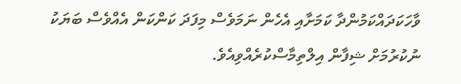ވާހަކަދައްކަމުންދާ ކަމަށާއި އެހެން ނަމަވެސް މިފަދަ ކަންކަން އެއްވެސް ބަޔަކު ނުކުރުމަށް ޝިފާން އިލްތިމާސްކުރެއްވިއެވެ.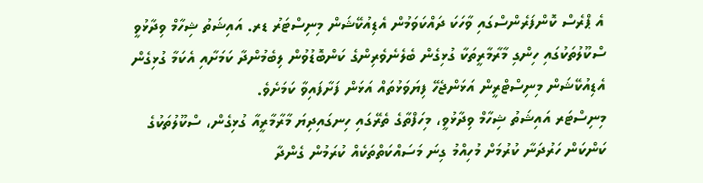އެ ޕްރެސް ކޮންފަރެންސްގައި ވާހަކަ ދައްކަވަމުން އެޑިއުކޭޝަން މިނިސްޓަރު ޑރ. އައިޝަތު ޝިހާމް ވިދާޅުވީ ސްކޫލުތަކުގައި ހިންގި މާރާމާރީތަކާ ގުޅިގެން ބެލެނެވެރިންގެ ކަންބޮޑުވުން ލިބެމުންދާ ކަމަށާއި އެކަމާ ގުޅިގެން އެޑިއުކޭޝަން މިނިސްޓްރީން އަޅަންޖެހޭ ފިޔަވަޅުތައް އަޅަން ފަށާފައިވާ ކަމަށެވެ.
މިނިސްޓަރ އައިޝަތު ޝިހާމް ވިދާޅުވީ، މިހަފްތާގެ ތެރޭގައި ހިނގައިދިޔަ މާރާމާރީއާ ގުޅިގެން، ސްކޫލުތަކުގެ ކަންކަން ހަރުދަނާ ކުރުމަށް މުހިއްމު ގިނަ މަސައްކަތްތަކެއް ކުރަމުން ގެންދާ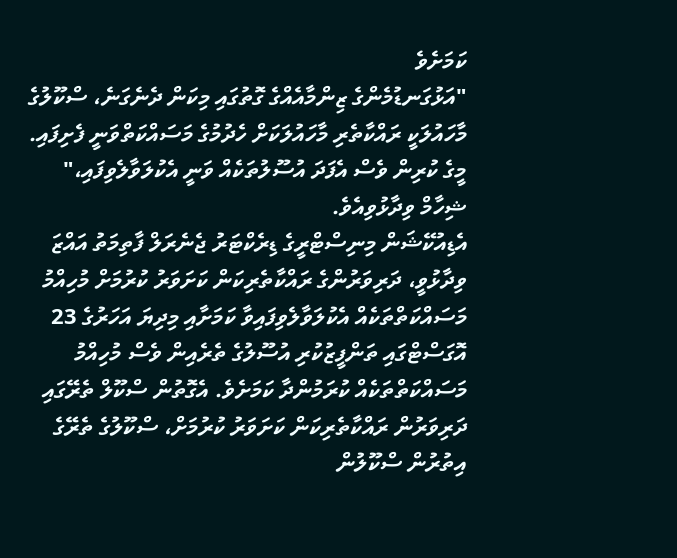ކަމަށެވެ
"އަޅުގަނޑުމެންގެ ޒިންމާއެއްގެ ގޮތުގައި މިކަން ދެނެގަނެ، ސްކޫލުގެ މާހައުލަކީ ރައްކާތެރި މާހައުލަކަށް ހެދުމުގެ މަސައްކަތްވަނީ ފެށިފައި. މީގެ ކުރިން ވެސް އެފަދަ އުސޫލުތަކެއް ވަނީ އެކުލަވާލެވިފައި،" ޝިހާމް ވިދާޅުވިއެވެ.
އެޑިއުކޭޝަން މިނިސްޓްރީގެ ޑިރެކްޓަރު ޖެނެރަލް ފާތިމަތު އައްޒަ ވިދާޅުވީ، ދަރިވަރުންގެ ރައްކާތެރިކަން ކަށަވަރު ކުރުމަށް މުހިއްމު މަސައްކަތްތަކެއް އެކުލަވާލެވިފައިވާ ކަމަށާއި މިދިޔަ އަހަރުގެ 23 އޮގަސްޓްގައި ތަންފީޒުކުރި އުސޫލުގެ ތެރެއިން ވެސް މުހިއްމު މަސައްކަތްތަކެއް ކުރަމުންދާ ކަމަށެވެ. އެގޮތުން ސްކޫލް ތެރޭގައި ދަރިވަރުން ރައްކާތެރިކަން ކަށަވަރު ކުރުމަށް، ސްކޫލުގެ ތެރޭގެ އިތުރުން ސްކޫލުން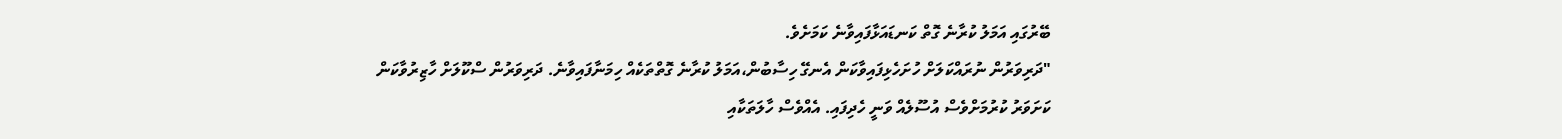ބޭރުގައި އަމަލު ކުރާނެ ގޮތް ކަނޑައަޅާފައިވާނެ ކަމަށެވެ.
"ދަރިވަރުން ނުރައްކަލަށް ހުށަހެޅިފައިވާކަން އެނގޭ ހިސާބުން،އަމަލު ކުރާނެ ގޮތްތަކެއް ހިމަނާފައިވާނެ. ދަރިވަރުން ސްކޫލަށް ހާޒިރުވާކަން ކަށަވަރު ކުރުމަށްވެސް އުސޫލެއް ވަނީ ހެދިފައި. އެއްވެސް ހާލަތަކާއި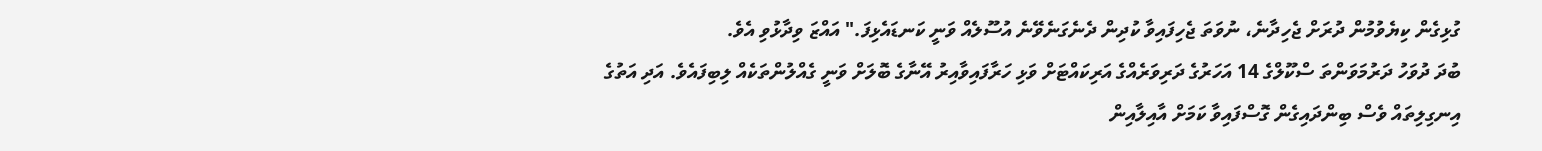ގުޅިގެން ކިޔެވުމުން ދުރަށް ޖެހިދާނެ، ނުވަތަ ޖެހިފައިވާ ކުދިން ދެނެގަނެވޭނެ އުސޫލެއް ވަނީ ކަނޑައެޅިފަ." އައްޒަ ވިދާޅުވި އެވެ.
ބުދަ ދުވަހު ދަރުމަވަންތަ ސްކޫލްގެ 14 އަހަރުގެ ދަރިވަރެއްގެ އަރިކައްޓަށް ވަޅި ހަރާފައިވާއިރު އޭނާގެ ބޮލަށް ވަނީ ގެއްލުންތަކެއް ލިބިފައެވެ. އަދި އަތުގެ އިނގިލިތައް ވެސް ބިންދައިގެން ގޮސްފައިވާ ކަމަށް އާއިލާއިން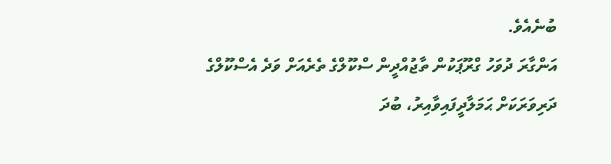ބުނެއެވެ.
އަންގާރަ ދުވަހު ގްރޫޕަކުން ތާޖުއްދީން ސްކޫލްގެ ތެރެއަށް ވަދެ އެސްކޫލްގެ ދަރިވަރަކަށް ޙަމަލާދީފައިވާއިރު، ބުދަ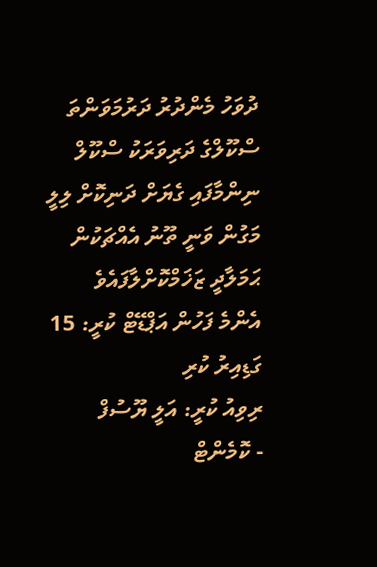ދުވަހު މެންދުރު ދަރުމަވަންތަ ސްކޫލްގެ ދަރިވަރަކު ސްކޫލް ނިންމާފައި ގެޔަށް ދަނިކޮށް ލިލީ މަގުން ވަނީ ތޫނު އެއްޗަކުން ޙަމަލާދީ ޒަޚަމްކޮށްލާފައެވެ
އެންމެ ފަހުން އަޕްޑޭޓް ކުރީ: 15 ގަޑިއިރު ކުރި
ރިވިއު ކުރީ: އަލީ ޔޫސުފް
- ކޮމެންޓް